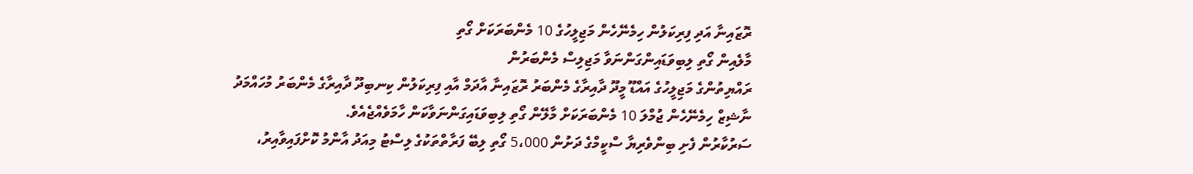ރޮޒައިނާ އަދި ފިރިކަލުން ހިމެނޭހެން މަޖިލީހުގެ 10 މެންބަރަކަށް ގޯތި
މާލެއިން ގޯތި ލިބިވަޑައިންގަންނަވާ މަޖިލިސް މެންބަރުން
ރައްޔިތުންގެ މަޖިލީހުގެ އައްޑޫ މީދޫ ދާއިރާގެ މެންބަރު ރޮޒައިނާ އާދަމް އާއި ފިރިކަލުން ކިނބިދޫ ދާއިރާގެ މެންބަރު މުހައްމަދު ނާޝިޒް ހިމެނޭހެން ޖުމްލަ 10 މެންބަރަކަށް މާލޭން ގޯތި ލިބިވަޑައިގަންނަވާކަން ހާމަވެއްޖެއެވެ.
ސަރުކާރުން ފެށި ބިންވެރިޔާ ސްކީމްގެ ދަށުން 5،000 ގޯތި ލިބޭ ފަރާތްތަކުގެ ލިސްޓު މިއަދު އާންމު ކޮށްފައިވާއިރު،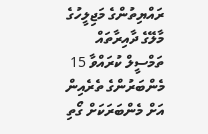ރައްޔިތުންގެ މަޖިލީހުގެ މާލޭގެ ދާއިރާތައް ތަމްސީލް ކުރައްވާ 15 މެންބަރުންގެ ތެރެއިން އަށް މެންބަރަކަށް ގޯތި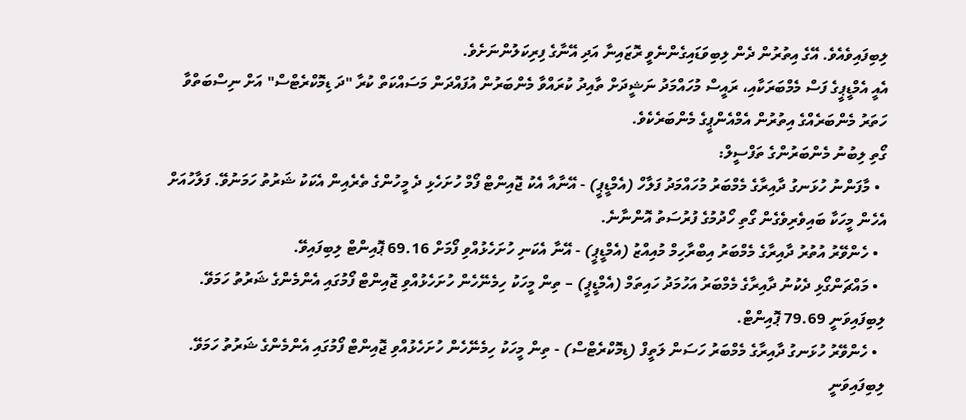ލިބިފައިވެއެވެ. އޭގެ އިތުރުން ދެން ލިބިވަޑައިގެންނެވީ ރޮޒައިނާ އަދި އޭނާގެ ފިރިކަލުންނަށެވެ.
އެއީ އެމްޑީޕީގެ ފަސް މެމްބަރަކާއި، ރައީސް މުހައްމަދު ނަޝީދަށް ތާއިދު ކުރައްވާ މެންބަރުން އުފައްދަން މަސައްކަތް ކުރާ "ދަ ޑިމޮކްރެޓްސް" އަށް ނިސްބަތްވާ ހަތަރު މެންބަރެއްގެ އިތުރުން އެމްއެންޕީގެ މެންބަރެކެވެ.
ގޯތި ލިބުނު މެންބަރުންގެ ތަފްސީލް:
  • މާފަންނު ހުޅަނގު ދާއިރާގެ މެމްބަރު މުހައްމަދު ފަލާހް (އެމްޑީޕީ) - އޭނާއާ އެކު ޖޮއިންޓް ފޯމް ހުށަހެޅި ދެ މީހުންގެ ތެރެއިން އެކަކު ޝަރުތު ހަމަނުވޭ. ފަލާހުއަށް އެހެން މީހަކާ ބައިވެރިވެގެން ގޯތި ހޯދުމުގެ ފުރުސަތު އޮންނާނެ.
  • ހެންވޭރު އުތުރު ދާއިރާގެ މެމްބަރު އިބްރާހިމް މުއިއްޒު (އެމްޑީޕީ) - އޭނާ އެކަނި ހުށަހެޅުއްވި ފޯމަށް 69.16 ޕޮއިންޓް ލިބިފައިވޭ.
  • މައްޗަންގޯޅި ދެކުނު ދާއިރާގެ މެމްބަރު އަހުމަދު ހައިތަމް (އެމްޑީޕީ) – ތިން މީހަކު ހިމެނޭހެން ހުށަހެޅުއްވި ޖޮއިންޓް ފޯމުގައި އެންމެންގެ ޝަރުތު ހަމަވޭ. ލިބިފައިވަނީ 79.69 ޕޮއިންޓް.
  • ހެންވޭރު ހުޅަނގު ދާއިރާގެ މެމްބަރު ހަސަން ލަތީފް (ޑިމޮކްރެޓްސް) - ތިން މީހަކު ހިމެނޭހެން ހުށަހެޅުއްވި ޖޮއިންޓް ފޯމުގައި އެންމެންގެ ޝަރުތު ހަމަވޭ. ލިބިފައިވަނީ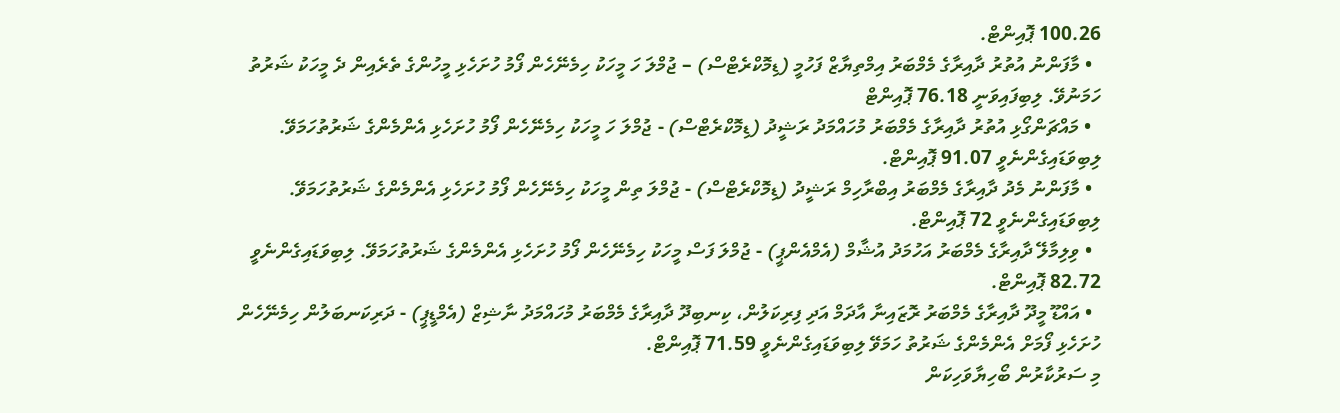100.26 ޕޮއިންޓް.
  • މާފަންނު އުތުރު ދާއިރާގެ މެމްބަރު އިމްތިޔާޒް ފަހުމީ (ޑިމޮކްރެޓްސް) – ޖުމްލަ ހަ މީހަކު ހިމެނޭހެން ފޯމު ހުށަހެޅި މީހުންގެ ތެރެއިން ދެ މީހަކު ޝަރުތު ހަމަނުވޭ. ލިބިފައިވަނީ 76.18 ޕޮއިންޓް
  • މައްޗަންގޯޅި އުތުރު ދާއިރާގެ މެމްބަރު މުހައްމަދު ރަޝީދު (ޑިމޮކްރެޓްސް) - ޖުމްލަ ހަ މީހަކު ހިމެނޭހެން ފޯމު ހުށަހެޅި އެންމެންގެ ޝަރުތުހަމަވޭ. ލިބިވަޑައިގެންނެވީ 91.07 ޕޮއިންޓް.
  • މާފަންނު މެދު ދާއިރާގެ މެމްބަރު އިބްރާހިމް ރަޝީދު (ޑިމޮކްރެޓްސް) - ޖުމްލަ ތިން މީހަކު ހިމެނޭހެން ފޯމު ހުށަހެޅި އެންމެންގެ ޝަރުތުހަމަވޭ. ލިބިވަޑައިގެންނެވީ 72 ޕޮއިންޓް.
  • ވިލިމާލޭ ދާއިރާގެ މެމްބަރު އަހުމަދު އުޝާމް (އެމްއެންޕީ) - ޖުމްލަ ފަސް މީހަކު ހިމެނޭހެން ފޯމު ހުށަހެޅި އެންމެންގެ ޝަރުތުހަމަވޭ. ލިބިވަޑައިގެންނެވީ 82.72 ޕޮއިންޓް.
  • އައްޑޫ މީދޫ ދާއިރާގެ މެމްބަރު ރޮޒައިނާ އާދަމް އަދި ފިރިކަލުން، ކިނބިދޫ ދާއިރާގެ މެމްބަރު މުހައްމަދު ނާޝިޒް (އެމްޑީޕީ) - ދަރިކަނބަލުން ހިމެނޭހެން ހުށަހެޅި ފޯމަށް އެންމެންގެ ޝަރުތު ހަމަވޭ ލިބިވަޑައިގެންނެވީ 71.59 ޕޮއިންޓް.
މި ސަރުކާރުން ބޯހިޔާވަހިކަން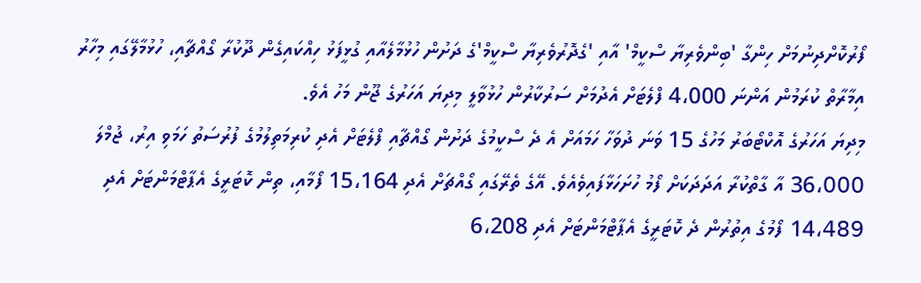ފޯރުކޮށްދިނުމަށް ހިންގާ 'ބިންވެރިޔާ ސްކީމް' އާއި 'ގެދޮރުވެރިޔާ ސްކީމް'ގެ ދަށުން ހުޅުމާލެއާއި ގުޅީފަޅު ހިއްކައިގެން ދޫކުރާ ގޯއްޗާއި، ހުޅުމާލޭގައި މިހާރު އިމާރާތް ކުރަމުން އަންނަ 4،000 ފްލެޓަށް އެދުމަށް ސަރުކާރުން ހުޅުވާލީ މިދިޔަ އަހަރުގެ ޖޫން މަހު އެވެ.
މިދިޔަ އަހަރުގެ އޮކްޓޯބަރު މަހުގެ 15 ވަނަ ދުވަހާ ހަމައަށް އެ ދެ ސްކީމުގެ ދަށުން ގޯއްޗާއި ފްލެޓަށް އެދި ކުރިމަތިލުމުގެ ފުރުސަތު ހަމަވި އިރު، ޖުމްލަ 36،000 އާ ގާތްކުރާ އަދަދަކަށް ފޯމު ހުށަހަޅާފައިވެއެވެ. އޭގެ ތެރޭގައި ގޯއްޗަށް އެދި 15،164 ފޯމާއި، ތިން ކޮޓަރީގެ އެޕާޓްމަންޓަށް އެދި 14،489 ފޯމުގެ އިތުރުން ދެ ކޮޓަރީގެ އެޕާޓްމަންޓަށް އެދި 6،208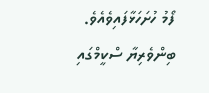ފޯމު ހުށަހަޅާފައިވެއެވެ.
ބިންވެރިޔާ ސްކީމްގައި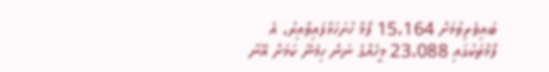ބައިވެރިވުމަށް 15،164 ފޯމް ހުށަހަޅާފައިވާއިރު، އެ ފޯމްތަކުގައި 23،088 މީހެއްގެ ނަން ހިމެނޭ ކަމަށް އޭނާ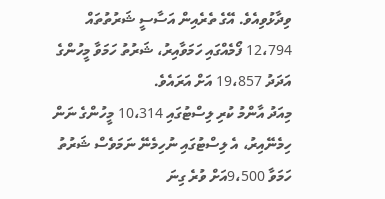ވިދާޅުވިއެވެ. އޭގެ ތެރެއިން އަސާސީ ޝަރުތުތައް 12،794 ފޯމެއްގައި ހަމަވާއިރު، ޝަރުތު ހަމަވާ މީހުންގެ އަދަދު 19،857 އަށް އަރައެވެ.
މިއަދު އާންމު ކުރި ލިސްޓުގައި 10،314 މީހުންގެ ނަން ހިމެނޭއިރު، އެ ލިސްޓުގައި ނުހިމެނޭ ނަމަވެސް ޝަރުތު ހަމަވާ 9،500އަށް ވުރެ ގިނަ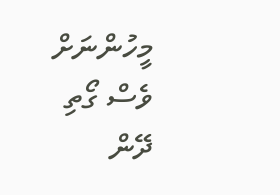މީހުންނަށް ވެސް ގޯތި ދޭން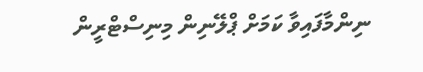ނިންމާފައިވާ ކަމަށް ޕްލޭނިން މިނިސްޓްރީން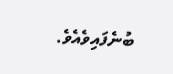ބުނެފައިވެއެވެ.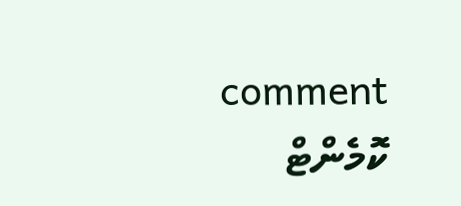comment ކޮމެންޓް